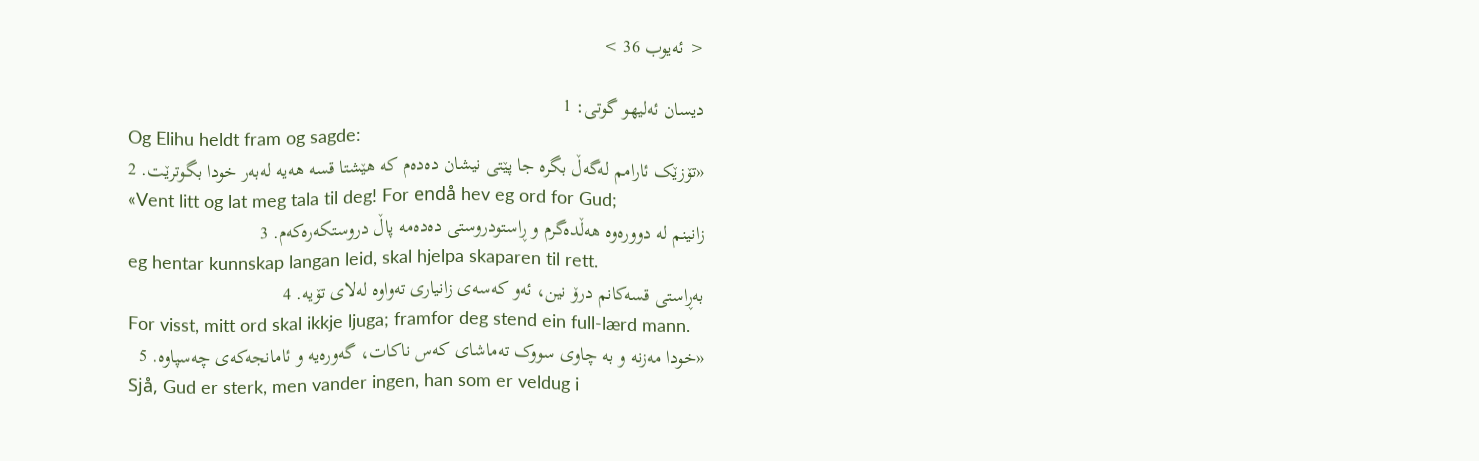< ئەیوب 36 >

دیسان ئەلیهو گوتی: 1
Og Elihu heldt fram og sagde:
«تۆزێک ئارامم لەگەڵ بگرە جا پێتی نیشان دەدەم کە هێشتا قسە هەیە لەبەر خودا بگوترێت. 2
«Vent litt og lat meg tala til deg! For endå hev eg ord for Gud;
زانینم لە دوورەوە هەڵدەگرم و ڕاستودروستی دەدەمە پاڵ دروستکەرەکەم. 3
eg hentar kunnskap langan leid, skal hjelpa skaparen til rett.
بەڕاستی قسەکانم درۆ نین، ئەو کەسەی زانیاری تەواوە لەلای تۆیە. 4
For visst, mitt ord skal ikkje ljuga; framfor deg stend ein full-lærd mann.
«خودا مەزنە و بە چاوی سووک تەماشای کەس ناکات، گەورەیە و ئامانجەکەی چەسپاوە. 5
Sjå, Gud er sterk, men vander ingen, han som er veldug i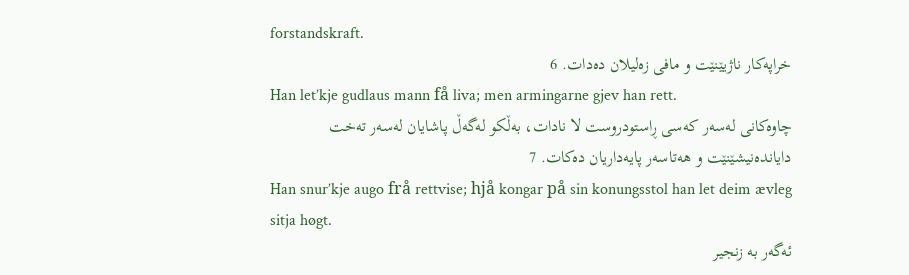forstandskraft.
خراپەکار ناژیێنێت و مافی زەلیلان دەدات. 6
Han let’kje gudlaus mann få liva; men armingarne gjev han rett.
چاوەکانی لەسەر کەسی ڕاستودروست لا نادات، بەڵکو لەگەڵ پاشایان لەسەر تەخت دایاندەنیشێنێت و هەتاسەر پایەداریان دەکات. 7
Han snur’kje augo frå rettvise; hjå kongar på sin konungsstol han let deim ævleg sitja høgt.
ئەگەر بە زنجیر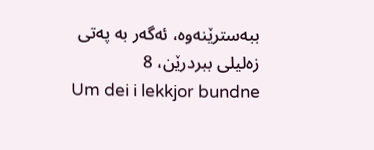ببەسترێنەوە، ئەگەر بە پەتی زەلیلی ببردرێن، 8
Um dei i lekkjor bundne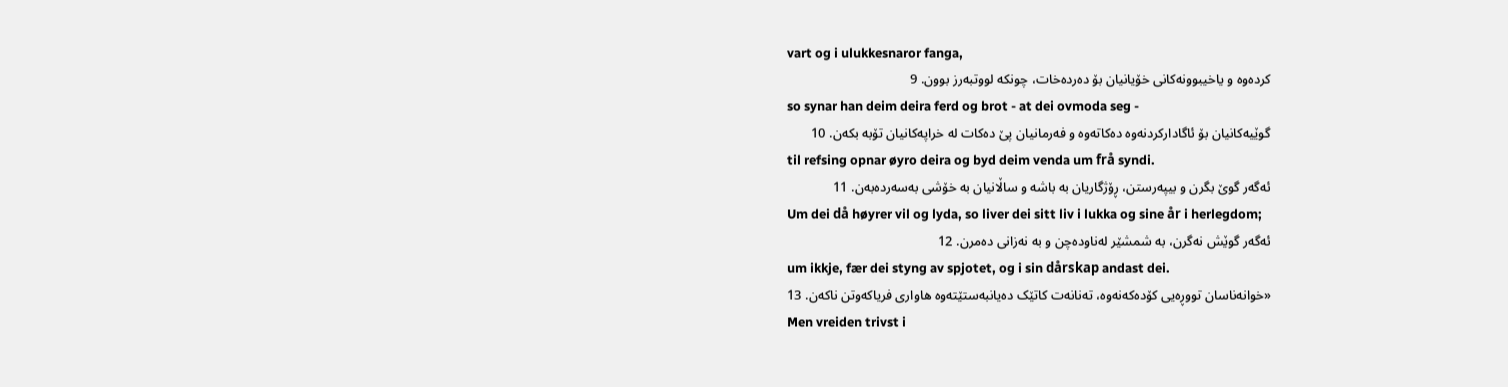vart og i ulukkesnaror fanga,
کردەوە و یاخیبوونەکانی خۆیانیان بۆ دەردەخات، چونکە لووتبەرز بوون. 9
so synar han deim deira ferd og brot - at dei ovmoda seg -
گوێیەکانیان بۆ ئاگادارکردنەوە دەکاتەوە و فەرمانیان پێ دەکات لە خراپەکانیان تۆبە بکەن. 10
til refsing opnar øyro deira og byd deim venda um frå syndi.
ئەگەر گوێ بگرن و بیپەرستن، ڕۆژگاریان بە باشە و ساڵانیان بە خۆشی بەسەردەبەن. 11
Um dei då høyrer vil og lyda, so liver dei sitt liv i lukka og sine år i herlegdom;
ئەگەر گوێش نەگرن، بە شمشێر لەناودەچن و بە نەزانی دەمرن. 12
um ikkje, fær dei styng av spjotet, og i sin dårskap andast dei.
«خوانەناسان تووڕەیی کۆدەکەنەوە، تەنانەت کاتێک دەیانبەستێتەوە هاواری فریاکەوتن ناکەن. 13
Men vreiden trivst i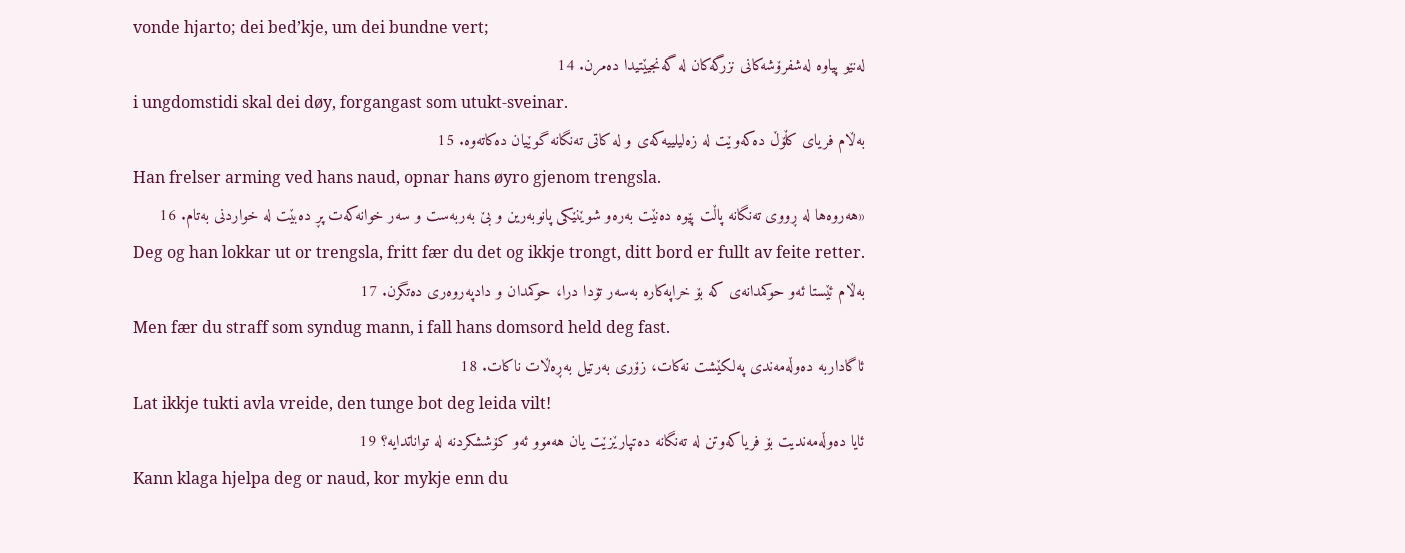vonde hjarto; dei bed’kje, um dei bundne vert;
لەنێو پیاوە لەشفرۆشەکانی نزرگەکان لە گەنجیێتیدا دەمرن. 14
i ungdomstidi skal dei døy, forgangast som utukt-sveinar.
بەڵام فریای کڵۆڵ دەکەوێت لە زەلیلییەکەی و لە کاتی تەنگانە گوێیان دەکاتەوە. 15
Han frelser arming ved hans naud, opnar hans øyro gjenom trengsla.
«هەروەها لە ڕووی تەنگانە پاڵت پێوە دەنێت بەرەو شوێنێکی پانوبەرین و بێ بەربەست و سەر خوانەکەت پڕ دەبێت لە خواردنی بەتام. 16
Deg og han lokkar ut or trengsla, fritt fær du det og ikkje trongt, ditt bord er fullt av feite retter.
بەڵام ئێستا ئەو حوکمدانەی کە بۆ خراپەکارە بەسەر تۆدا درا، حوکمدان و دادپەروەری دەتگرن. 17
Men fær du straff som syndug mann, i fall hans domsord held deg fast.
ئاگاداربە دەوڵەمەندی پەلکێشت نەکات، زۆری بەرتیل بەڕەڵات ناکات. 18
Lat ikkje tukti avla vreide, den tunge bot deg leida vilt!
ئایا دەوڵەمەندیت بۆ فریاکەوتن لە تەنگانە دەتپارێزێت یان هەموو ئەو کۆششکردنە لە تواناتدایە؟ 19
Kann klaga hjelpa deg or naud, kor mykje enn du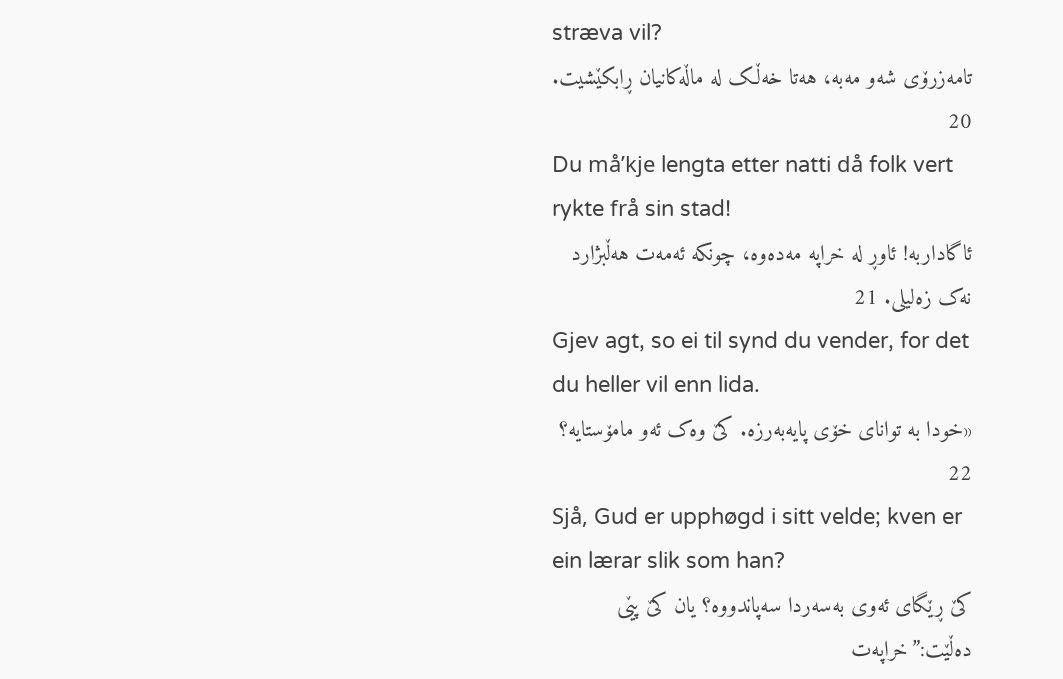stræva vil?
تامەزرۆی شەو مەبە، هەتا خەڵک لە ماڵەکانیان ڕابکێشیت. 20
Du må’kje lengta etter natti då folk vert rykte frå sin stad!
ئاگاداربە! ئاوڕ لە خراپە مەدەوە، چونکە ئەمەت هەڵبژارد نەک زەلیلی. 21
Gjev agt, so ei til synd du vender, for det du heller vil enn lida.
«خودا بە توانای خۆی پایەبەرزە. کێ وەک ئەو مامۆستایە؟ 22
Sjå, Gud er upphøgd i sitt velde; kven er ein lærar slik som han?
کێ ڕێگای ئەوی بەسەردا سەپاندووە؟ یان کێ پێی دەڵێت:”خراپەت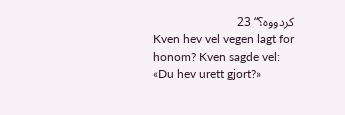کردووە؟“ 23
Kven hev vel vegen lagt for honom? Kven sagde vel: «Du hev urett gjort?»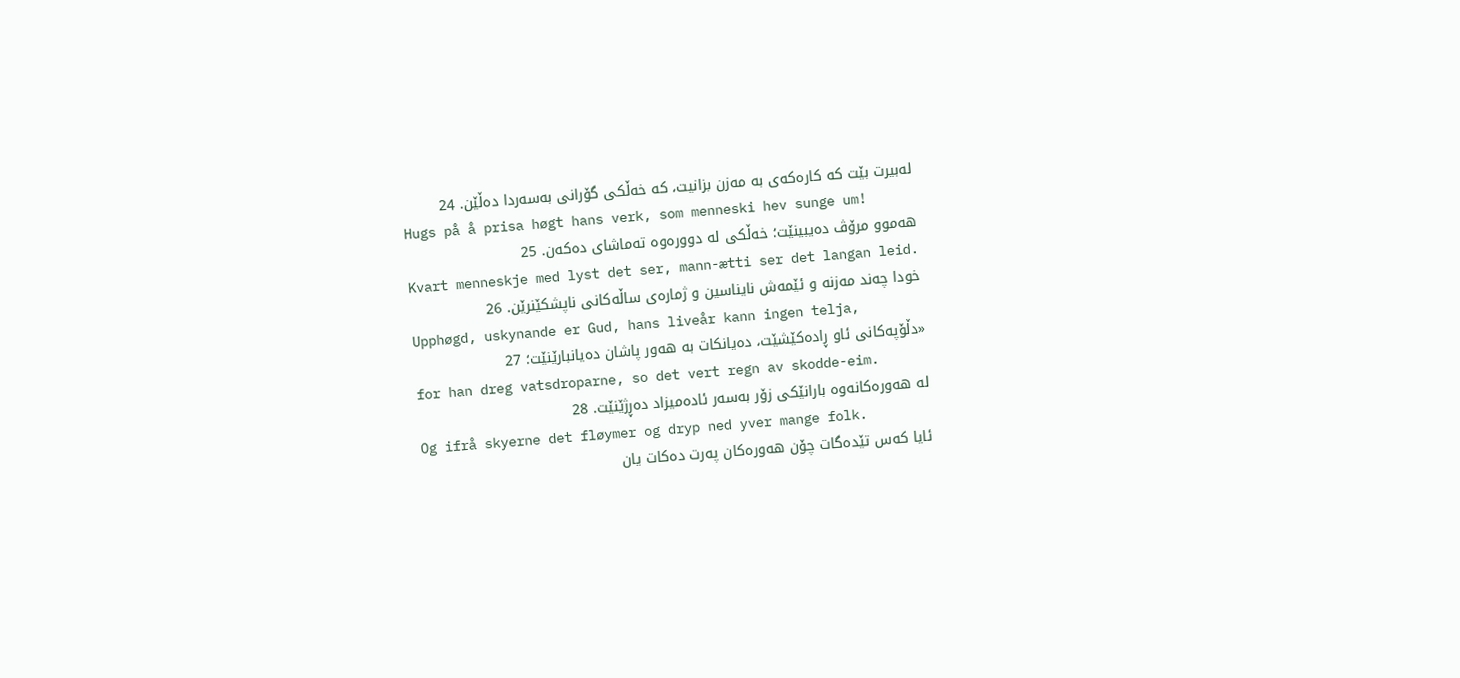لەبیرت بێت کە کارەکەی بە مەزن بزانیت، کە خەڵکی گۆرانی بەسەردا دەڵێن. 24
Hugs på å prisa høgt hans verk, som menneski hev sunge um!
هەموو مرۆڤ دەیبینێت؛ خەڵکی لە دوورەوە تەماشای دەکەن. 25
Kvart menneskje med lyst det ser, mann-ætti ser det langan leid.
خودا چەند مەزنە و ئێمەش نایناسین و ژمارەی ساڵەکانی ناپشکێنرێن. 26
Upphøgd, uskynande er Gud, hans liveår kann ingen telja,
«دڵۆپەکانی ئاو ڕادەکێشێت، دەیانکات بە هەور پاشان دەیانبارێنێت؛ 27
for han dreg vatsdroparne, so det vert regn av skodde-eim.
لە هەورەکانەوە بارانێکی زۆر بەسەر ئادەمیزاد دەڕژێنێت. 28
Og ifrå skyerne det fløymer og dryp ned yver mange folk.
ئایا کەس تێدەگات چۆن هەورەکان پەرت دەکات یان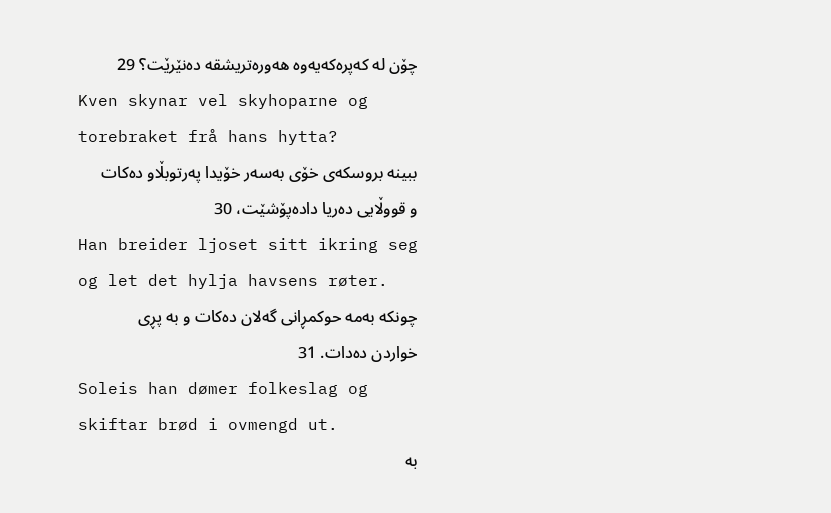چۆن لە کەپرەکەیەوە هەورەتریشقە دەنێرێت؟ 29
Kven skynar vel skyhoparne og torebraket frå hans hytta?
ببینە بروسکەی خۆی بەسەر خۆیدا پەرتوبڵاو دەکات و قووڵایی دەریا دادەپۆشێت، 30
Han breider ljoset sitt ikring seg og let det hylja havsens røter.
چونکە بەمە حوکمڕانی گەلان دەکات و بە پڕی خواردن دەدات. 31
Soleis han dømer folkeslag og skiftar brød i ovmengd ut.
بە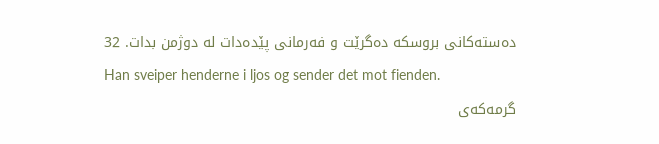دەستەکانی بروسکە دەگرێت و فەرمانی پێدەدات لە دوژمن بدات. 32
Han sveiper henderne i ljos og sender det mot fienden.
گرمەکەی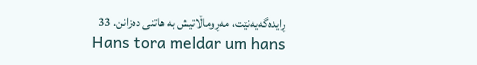ڕایدەگەیەنێت، مەڕوماڵاتیش بە هاتنی دەزانن. 33
Hans tora meldar um hans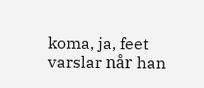koma, ja, feet varslar når han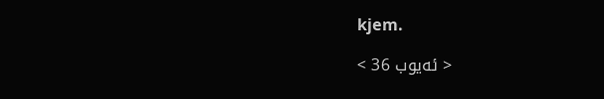kjem.

< ئەیوب 36 >